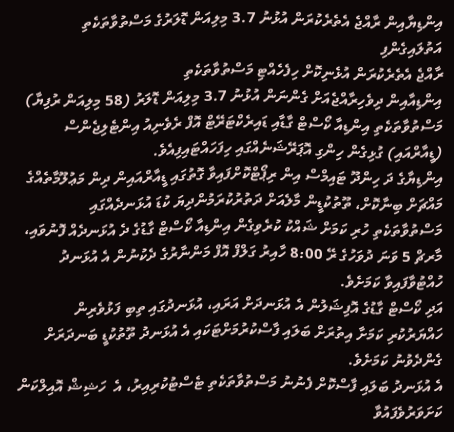އިންޑިޔާއިން ރާއްޖެ އެތެރެކުރަން އުޅުނު 3.7 މިލިއަން ޑޮލަރުގެ މަސްތުވާތަކެތި އަތުލައިގެންފި
ރާއްޖެ އެތެރެކުރަން އުޅެނިކޮށް ހިފެހެއްޓި މަސްތުވާތަކެތި
އިންޑިއާއިން ދިވެހިރާއްޖެއަށް ގެންނަން އުޅުނު 3.7 މިލިއަން ޑޮލަރު (58 މިލިއަން ރުފިޔާ) މަސްތުވާތަކެތި އިންޑިއާ ކޯސްޓް ގާޑާއި ޑައިރެކްޓަރޭޓް އޮފް ރެވެނިއު އިންޓެލިޖެންސް (ޑީއާރްއައި) ގުޅިގެން ހިންގި އޮޕަރޭޝަނެއްގައި ހިފަހައްޓައިފިއެވެ.
އިންޑިޔާގެ ދަ ހިންދޫ ޓައިމްސް އިން ރިޕޯޓްކޮށްފައިވާ ގޮތުގައި ޑީއާރްއައިން ދިން މަޢުލޫމާތެއްގެ މައްޗަށް ބިނާކޮށް، ތޫތުކުޑީން މާލެއަށް ދަތުރުކުރަމުންދިޔަ ކުޑަ އުޅަނދެއްގައި މަސްތުވާތަކެތި ހުރި ކަމަށް ޝައްކު ކުރެވިގެން އިންޑިއާ ކޯސްޓް ގާޑުގެ ދެ އުޅަނދެއް ފޮނުވައި، މާރޗް 5 ވަނަ ދުވަހުގެ ރޭ 8:00 ހާއިރު ގަލްފް އޮފް މަންނާރުގެ ދެކުނުން އެ އުޅަނދު ހުއްޓުވާފައިވާ ކަމަށެވެ.
އަދި ކޯސްޓް ގާޑުގެ އޮފިޝަލުން އެ އުޅަނދަށް އަރައި، އުޅަނދުގައި ތިބި ފަޅުވެރިން ހައްޔަރުކުރި ކަމަށާ އިތުރަށް ބަލައި ފާސްކުރުމަށްޓަކައި އެ އުޅަނދު ތޫތުކުޑީ ބަނދަރަށް ގެންދެވުނު ކަމަށެވެ.
އެ އުޅަނދު ބަލައި ފާސްކޮށް ފެނުނު މަސްތުވާތަކެތި ޓެސްޓުކުރިއިރު، އެ  ހަޝިޝް އޮއިލްކަން ކަށަވަރުވެފައުވާ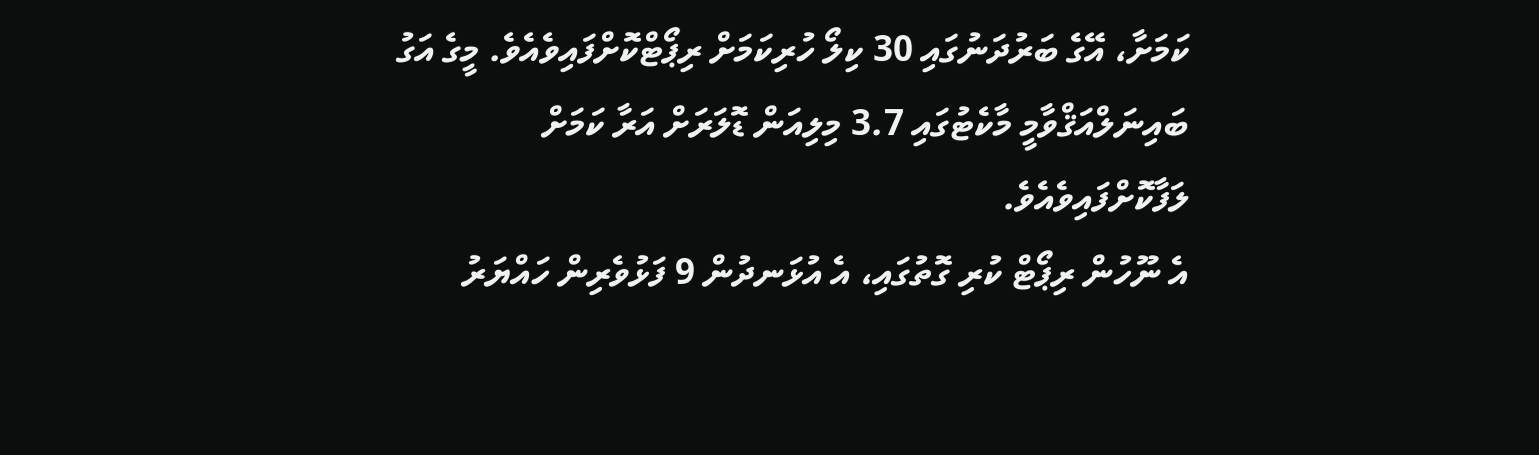ކަމަށާ، އޭގެ ބަރުދަނުގައި 30 ކިލޯ ހުރިކަމަށް ރިޕޯޓްކޮށްފައިވެއެވެ. މީގެ އަގު ބައިނަލްއަޤްވާމީ މާކެޓުގައި 3.7 މިލިއަން ޑޮލަރަށް އަރާ ކަމަށް ލަފާކޮށްފައިވެއެވެ.
އެ ނޫހުން ރިޕޯޓް ކުރި ގޮތުގައި، އެ އުޅަނދުން 9 ފަޅުވެރިން ހައްޔަރު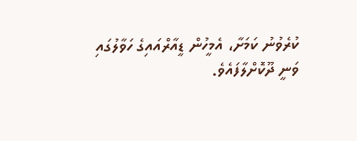ކުރެވުނު ކަމަށާ، އެމީހުން ޑީއާރްއައިގެ ހަވާލުގައި ވަނީ ދޫކޮށްލާފައެވެ.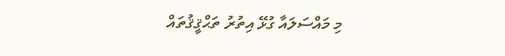މި މައްސަލައާ ގުޅޭ އިތުރު ތަޙްޤީޤުތައް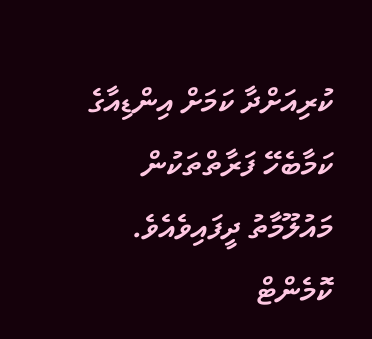ކުރިއަށްދާ ކަމަށް އިންޑިއާގެ ކަމާބެހޭ ފަރާތްތަކުން މައުލޫމާތު ދީފައިވެއެވެ.
ކޮމެންޓް